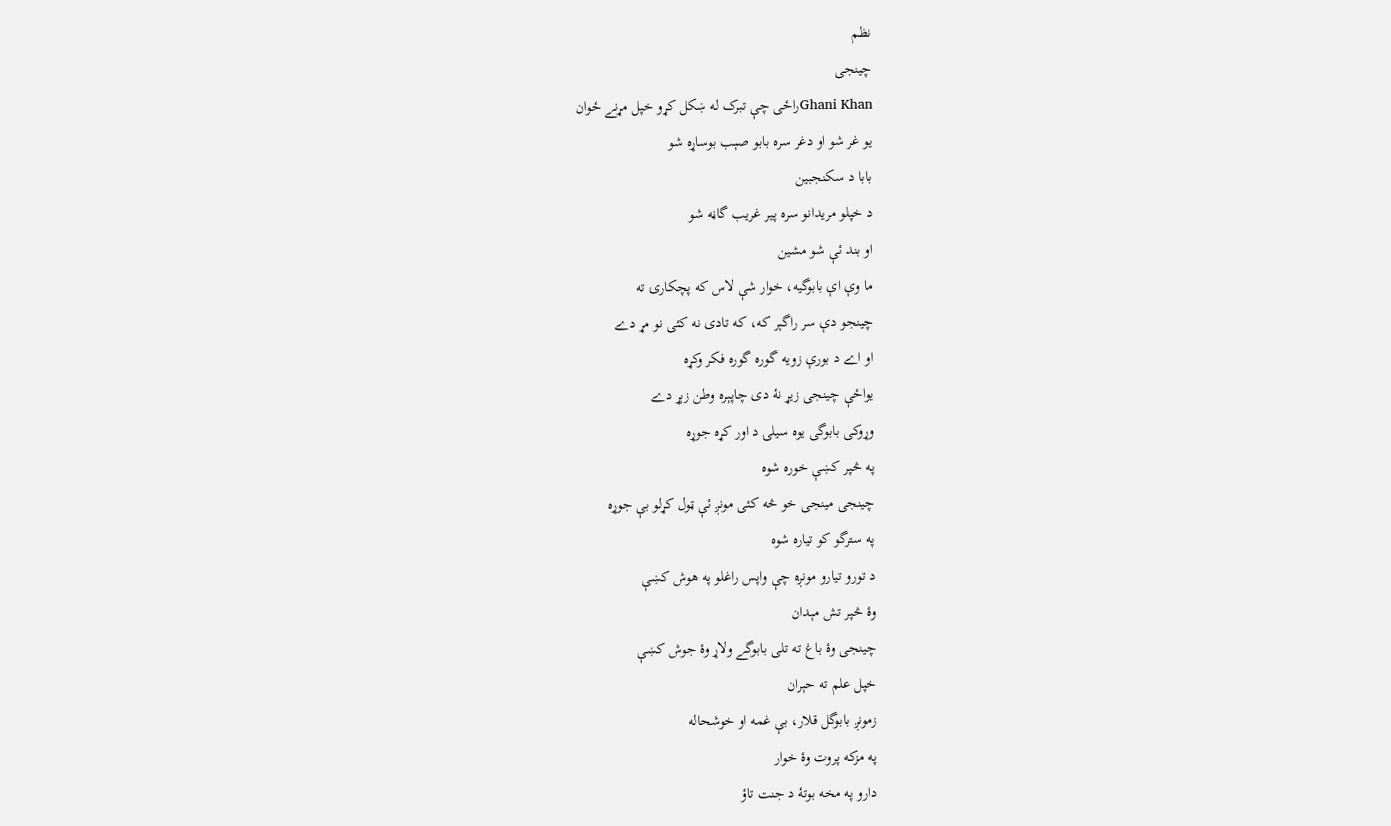نظم
چينجی
Ghani Khanراځی چې تبرک له ښکل کړو خپل مړنے ځوان
يو غر شو او دغر سره بابو صېب بوساړه شو
بابا د سکنجبين
د خپلو مريدانو سره پير غريب گاڼه شو
او بند ئې شو مشين
ما وې اې بابوگيه، خوار شې لاس که پچکارۍ ته
چينجو دې سر راگېر که، که تادی نه کئی نو مړ دے
او اے د بورې زويه گوره گوره فکر وکړه
يواځې چينجی زيړ نۀ دی چاپېره وطن زېړ دے
وړوکی بابوگی يوه سيلۍ د اور کړه جوړه
په څپر کښې خوره شوه
چينجی مينجی خو څه کئی مونږ ئې ټول کړلو بې جوړه
په سترگو کو تياره شوه
د تورو تيارو مونږه چې واپس راغلو په هوش کښې
وۀ څپر تش مېدان
چينجی وۀ باغ ته تلی بابوگے ولاړ وۀ جوش کښې
خپل علم ته حېران
زمونږ بابوگل قلار، بې غمه او خوشحاله
په مزکه پروت وۀ خوار
دارو په مخه بوتۀ د جنت تاؤ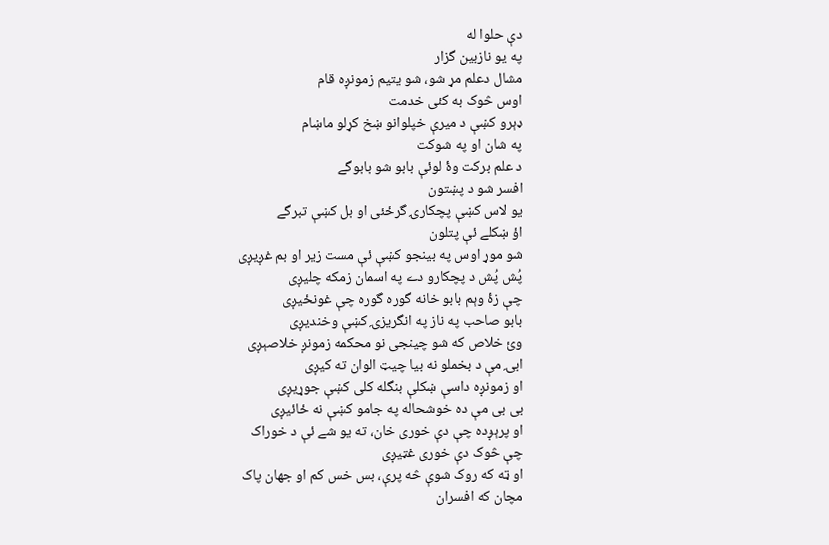دې حلوا له
په يو نازبين گزار
مشال دعلم مړ شو، شو يتيم زمونږه قام
اوس څوک به کئی خدمت
ډېرو کښې د ميرې خپلوانو ښخ کړلو ماښام
په شان او په شوکت
د علم برکت وۀ لوئې بابو شو بابوگے
افسر شو د پښتون
يو لاس کښې پچکارۍ گرځئی او بل کښې تبرگے
اؤ ښکلے ئې پتلون
شو موړ اوس په بينجو کښې ئې مست زير او بم غږيږی
پُش پُش د پچکارو دے په اسمان زمکه چليږی
چې زۀ وېم بابو خانه گوره گوره چې غونځيږی
بابو صاحب په ناز په انگريزۍ کښې وخنديږی
وئ خلاص که شو چينجی نو محکمه زمونږ خلاصېږی
ابۍ مې د بخملو نه بيا چيټ الوان ته کيږی
او زمونږه داسې ښکلې بنگله کلی کښې جوړيږی
بی بی مې ده خوشحاله په جامو کښې نه ځائيږی
او پرېږده چې دې خوری خان، ته يو شے ئې د خوراک
چې څوک دې خوری غټيږی
او ټه که روک شوې څه پرې، بس خس کم او جهان پاک
مچان که افسران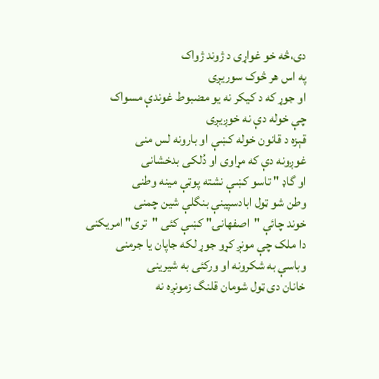دی،څه خو غواړی د ژوند ژواک
په اس هر څوک سوريږی
او جوړ که د کيکر نه يو مضبوط غوندې مسواک
چې خوله دې نه خوږيږی
قېزه د قانون خوله کښې او بارونه لس منی
غوږونه دې که مړاوی او دُلکی بدخشانی
او گاډ " تاسو کښې نشته پوټې مينه وطنی
وطن شو ټول ابادسپينې بنگلې شين چمنی
خوند چائې "اصفهانۍ" کښې کئی "تری" امريکنی
دا ملک چې مونږ کړو جوړ لکه جاپان يا جرمنی
وباسې به شکرونه او ورکئی به شيرينی
خانان دی ټول شومان قلنگ زمونږه نه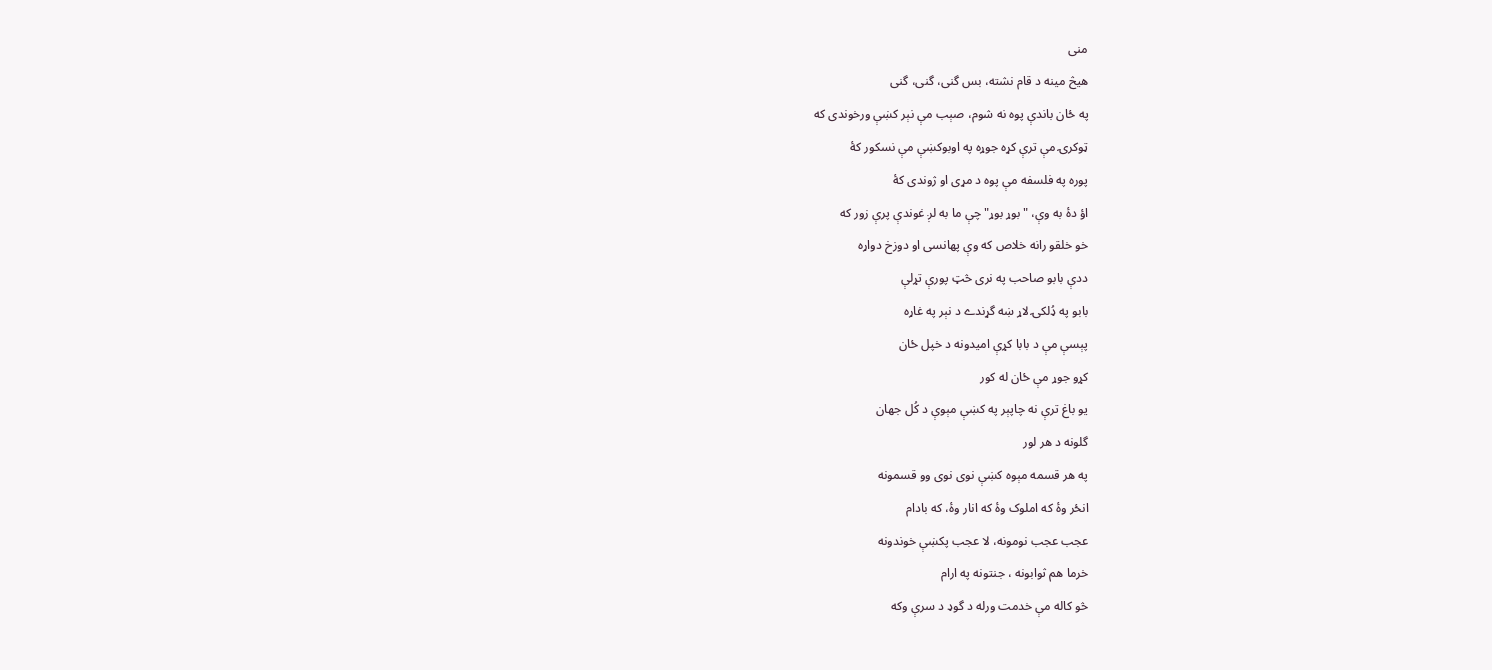منی
هيڅ مينه د قام نشته، بس گنی، گنی، گنی
په ځان باندې پوه نه شوم، صېب مې نېر کښې ورخوندی که
ټوکرۍ مې ترې کړه جوړه په اوبوکښې مې نسکور کۀ
پوره په فلسفه مې پوه د مړی او ژوندی کۀ
اؤ دۀ به وې، "بوړ بوړ" چې ما به لږ غوندې پرې زور که
خو خلقو رانه خلاص که وې پهانسی او دوزخ دواړه
ددې بابو صاحب په نری څټ پورې تړلې
بابو په ډُلکۍ لاړ ښه گړندے د نېر په غاړه
پېسې مې د بابا کړې اميدونه د خپل ځان
کړو جوړ مې ځان له کور
يو باغ ترې نه چاپېر په کښې مېوې د کُل جهان
گلونه د هر لور
په هر قسمه مېوه کښې نوی نوی وو قسمونه
انځر وۀ که املوک وۀ که انار وۀ، که بادام
عجب عجب نومونه، لا عجب پکښې خوندونه
خرما هم ثوابونه ، جنتونه په ارام
څو کاله مې خدمت ورله د گوډ د سرې وکه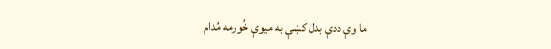ما وې ددې بدل کښې به ميوې خُورمه مُدام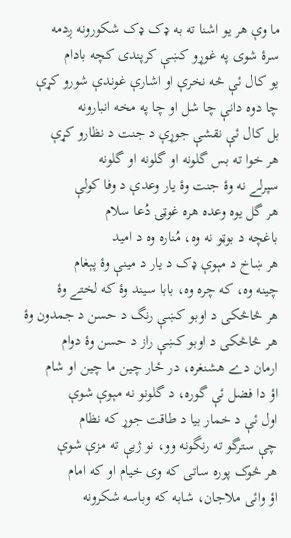ما وې هر يو اشنا ته به ډک ډک شکورونه ږدمه
سرۀ شوی په غوړو کښې کرپندی کچه بادام
يو کال ئې څه نخرې او اشارې غوندې شورو کړې
چا دوه دانې چا شل او چا په مخه انبارونه
بل کال ئې نقشې جوړې د جنت د نظارو کړې
هر خوا ته بس گلونه او گلونه او گلونه
سپرلے نه وۀ جنت وۀ يار وعدې د وفا کولې
هر گل يوه وعده هره غوټۍ دُعا سلام
باغچه د بوټو نه وه، مُناره وه د اميد
هر ښاخ د مېوې ډک د يار د مينې وۀ پېغام
چينه وه، که چره وه، بابا سيند وۀ که لختے وۀ
هر څاڅکی د اوبو کښې رنگ د حسن د جمدون وۀ
هر څاڅکی د اوبو کښې راز د حسن وۀ دوام
ارمان دے هشنغره، در ځار چين ما چين او شام
اؤ دا فضل ئې گوره، د گلونو نه مېوې شوې
اول ئې د خمار بيا د طاقت جوړ که نظام
چې سترگو ته رنگونه وو، نو ژبې ته مزې شوې
هر څوک پوره ساتی که وی خيام او که امام
اؤ وائی ملاجان، شابه که وباسه شکرونه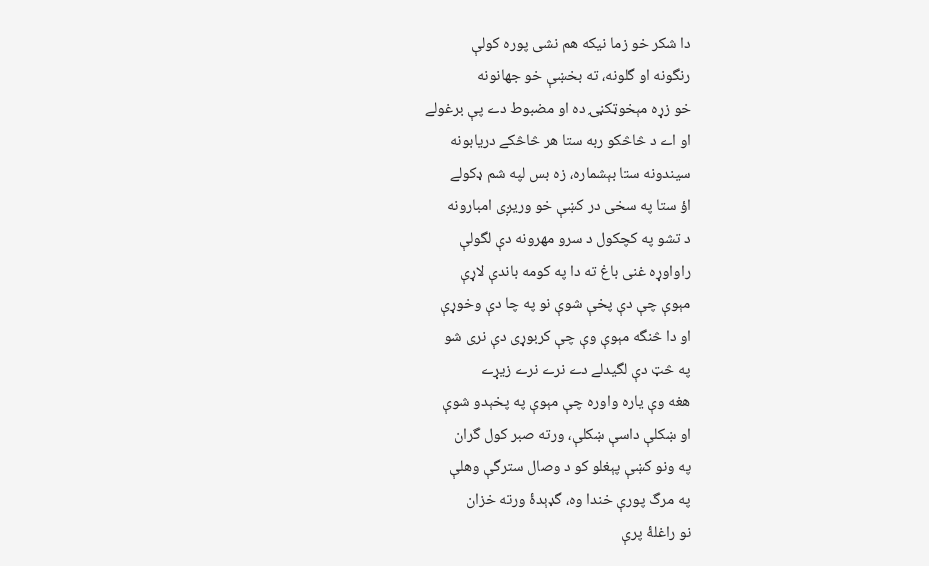دا شکر خو زما نيکه هم نشی پوره کولې
رنگونه او گلونه، ته بخښې خو جهانونه
خو زړه مېخوټکڼۍ ده او مضبوط دے پې برغولے
او اے د څاڅکو ربه ستا هر څاڅکے دريابونه
سيندونه ستا بېشماره، زه بس لپه شم ډکولے
اؤ ستا په سخی در کښې خو وريږی امبارونه
د تشو په کچکول د سرو مهرونه دې لگولې
راواوړه غنی باغ ته دا په کومه باندې لاړې
مېوې چې دې پخې شوې نو په چا دې وخوړې
او دا څنگه مېوې وې چې کربوړی دې نری شو
په څټ دې لگيدلے دے نرے نرے زيړے
هغه وې ياره واوره چې مېوې په پخېدو شوې
او ښکلې داسې ښکلې، ورته صبر کول گران
په ونو کښې پېغلو کو د وصال سترگې وهلې
په مرگ پورې خندا وه، گډېدۀ ورته خزان
نو راغلۀ پرې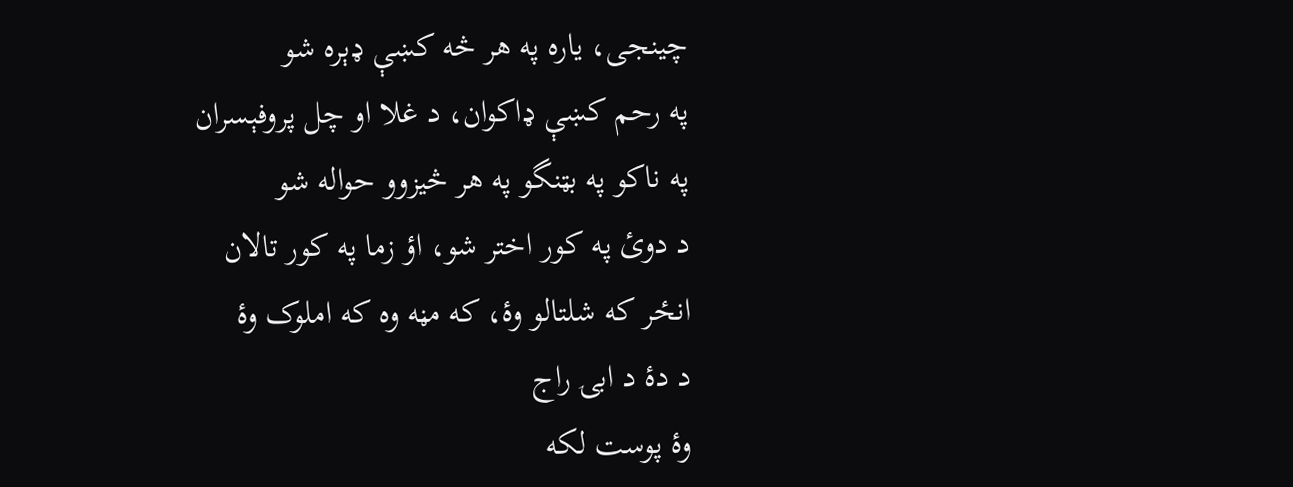چينجی، ياره په هر څه کښې ډېره شو
په رحم کښې ډاکوان، د غلا او چل پروفېسران
په ناکو په بټنگو په هر څيزوو حواله شو
د دوئ په کور اختر شو، اؤ زما په کور تالان
انځر که شلتالو وۀ، که مڼه وه که املوک وۀ
د دۀ د ابۍ راج
وۀ پوست لکه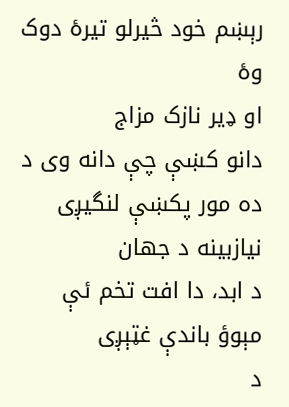رېښم خود څيرلو تيرۀ دوک وۀ
او ډير نازک مزاج
دانو کښې چې دانه وی د ده مور پکښې لنگيږی
نيازبينه د جهان
د ابد، دا افت تخم ئې مېوؤ باندې غټېږی
د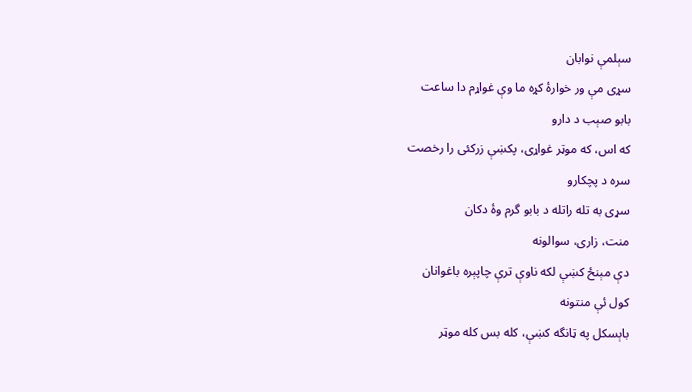سېلمې نوابان
سړی مې ور خوارۀ کړه ما وې غواړم دا ساعت
بابو صېب د دارو
که اس، که موټر غواړی، پکښې زرکئی را رخصت
سره د پچکارو
سړی به تله راتله د بابو گرم وۀ دکان
منت، زاری، سوالونه
دې مېنځ کښې لکه ناوې ترې چاپېره باغوانان
کول ئې منتونه
باېسکل په ټانگه کښې، کله بس کله موټر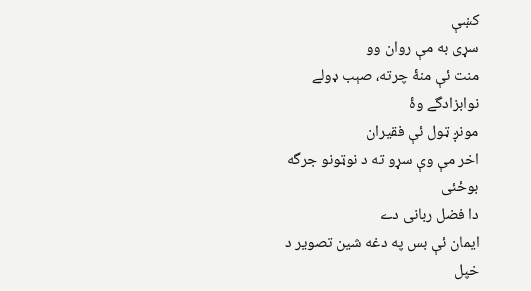کښې
سړی به مې روان وو
منت ئې منۀ چرته، صېب ډولے نوابزادگے وۀ
مونږ ټول ئې فقيران
اخر مې وې سړو ته د نوټونو جرگه بوځئی
دا فضل ربانی دے
ايمان ئې بس په دغه شين تصوير د خپل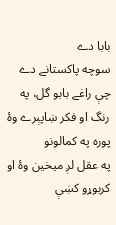بابا دے
سوچه پاکستانے دے
چې راغے بابو گل، په رنگ او فکر ښاپېرے وۀ
پوره په کمالونو
په عقل لږ ميخين وۀ او کربوړو کښې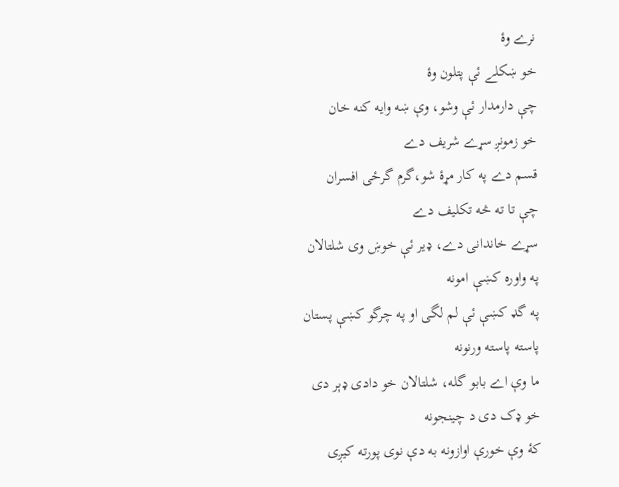نرے وۀ
خو ښکلے ئې پتلون وۀ
چې دارمدار ئې وشو، وې ښه وايه کنه خان
خو زمونږ سړے شريف دے
قسم دے په کار مړۀ شو،گرم گرځی افسران
چې تا ته څه تکليف دے
سړے خاندانی دے، ډير ئې خوښ وی شلتالان
په واوره کښې امونه
په گډ کښې ئې لم لگی او په چرگو کښې پستان
پاسته پاسته ورنونه
ما وې اے بابو گله، شلتالان خو دادی ډېر دی
خو ډک دی د چينجونه
کۀ وې خورې اوازونه به دې نوی پورته کيږی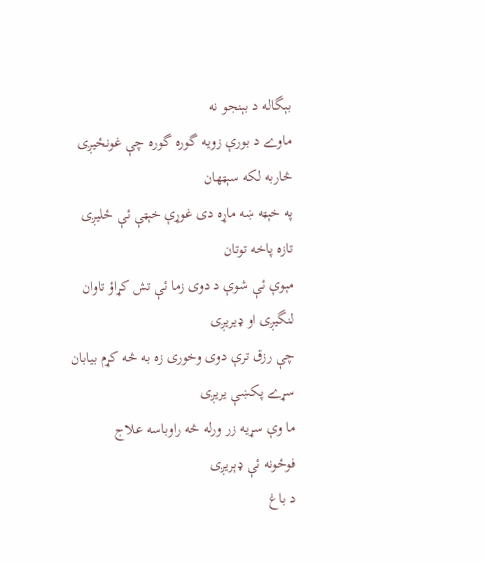بېگاله د بېنجو نه
ماوے د بورې زويه گوره گوره چې غونځيږی
څاربه لکه سېټهان
په خېټه ښه ماړه دی غوړې خېټې ئې ځليږی
تازه پاخه توتان
مېوې ئې شوې د دوی زما ئې تش کړاؤ تاوان
لنگيږی او ډيريږی
چې رزق ترې دوی وخوری زه به څه کړم بيابان
سړے پکښې يريږی
ما وې سړيه زر ورله څه راوباسه علاج
فوځونه ئې ډېريږی
د باغ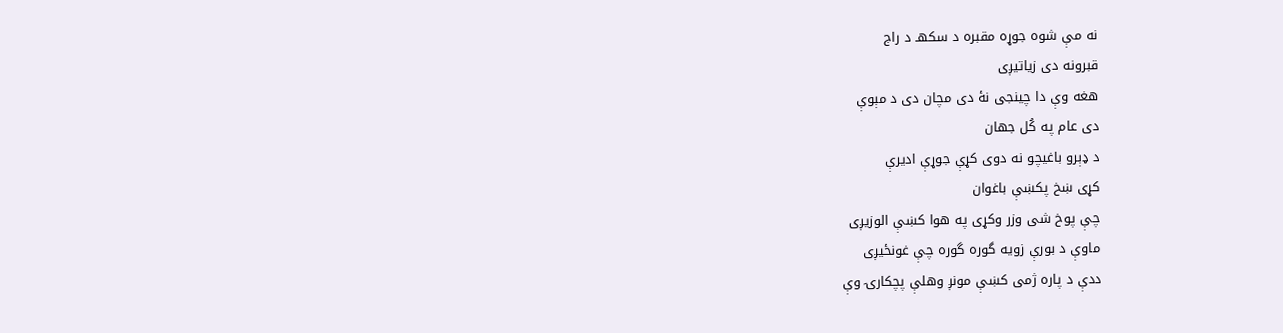نه مې شوه جوړه مقبره د سکهـ د راج
قبرونه دی زياتيږی
هغه وې دا چينجی نۀ دی مچان دی د مېوې
دی عام په کُل جهان
د ډېرو باغيچو نه دوی کړې جوړې اديرې
کړی ښخ پکښې باغوان
چې پوخ شی وزر وکړی په هوا کښې الوزيږی
ماوې د بورې زويه گوره گوره چې غونځيږی
ددې د پاره ژمی کښې مونږ وهلې پچکارۍ وې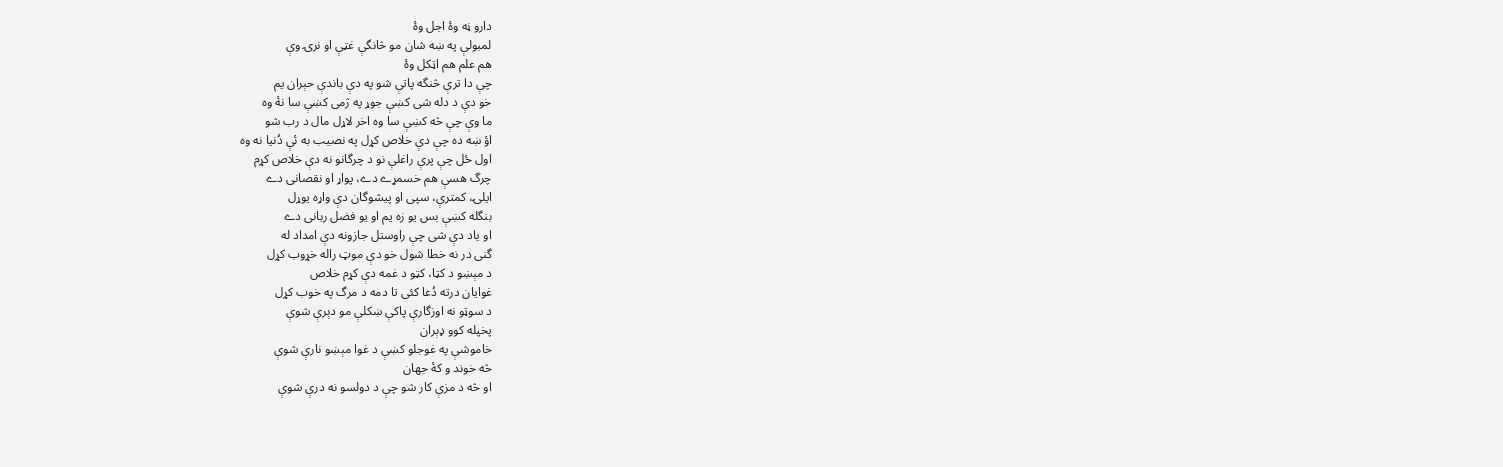دارو ڼه وۀ اجل وۀ
لمبولې په ښه شان مو څانگې غټې او نرۍ وې
هم علم هم اټکل وۀ
چې دا ترې څنگه پاتې شو په دې باندې حېران يم
خو دې د دله شی کښې جوړ په ژمی کښې سا نۀ وه
ما وې چې څه کښې سا وه اخر لاړل مال د رب شو
اؤ ښه ده چې دې خلاص کړل په نصيب به ئې دُنيا نه وه
اول ځل چې پرې راغلې نو د چرگانو نه دې خلاص کړم
چرگ هسې هم خسمړے دے، پواړ او نقصانی دے
ايلۍ، کمترې، سپی او پيشوگان دې واړه يوړل
بنگله کښې بس يو زه يم او يو فضل ربانی دے
او ياد دې شی چې راوستل جازونه دې امداد له
گنی در نه خطا شول خو دې موټ راله خړوب کړل
د مېښو د کټا، کټو د غمه دې کړم خلاص
غوايان درته دُعا کئی تا دمه د مرگ په خوب کړل
د سوټو نه اوزگارې پاکې ښکلې مو دېرې شوې
پخپله کوو ډېران
خاموشې په غوجلو کښې د غوا مېښو نارې شوې
څه خوند و کۀ جهان
او څه د مزې کار شو چې د دولسو نه درې شوې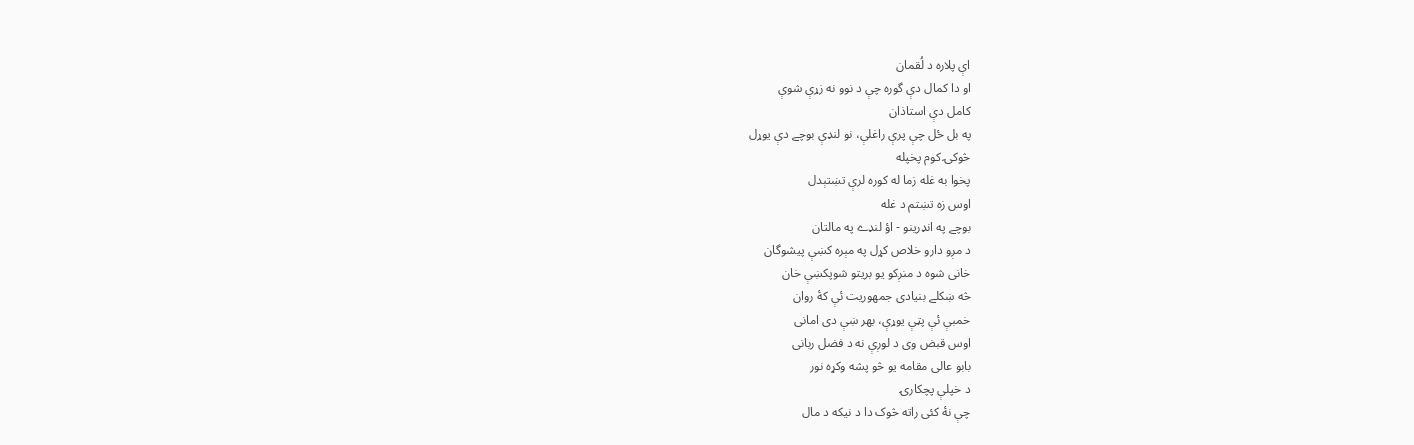اې پلاره د لُقمان
او دا کمال دې گوره چې د نوو نه زړې شوې
کامل دې استاذان
په بل ځل چې پرې راغلې، نو لنډې بوچے دې يوړل
څوکۍ کوم پخپله
پخوا به غله زما له کوره لرې تښتېدل
اوس زه تښتم د غله
بوچے په انډرينو - اؤ لنډے په مالتان
د مږو دارو خلاص کړل په مېره کښې پيشوگان
خانی شوه د منږکو يو بريتو شوپکښې خان
څه ښکلے بنيادی جمهوريت ئې کۀ روان
خمبې ئې پټې يوړې، بهر ښې دی امانی
اوس قبض وی د لوږې نه د فضل ربانی
بابو عالی مقامه يو څو پشه وکړه نور
د خپلې پچکارۍ
چې نۀ کئی راته څوک دا د نيکه د مال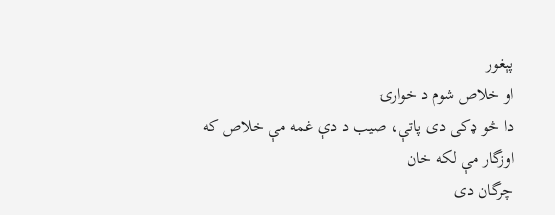پېغور
او خلاص شوم د خوارۍ
دا څو ډکی دی پاتې، صيب د دې غمه مې خلاص که
اوزگار مې لکه خان
چرگان دی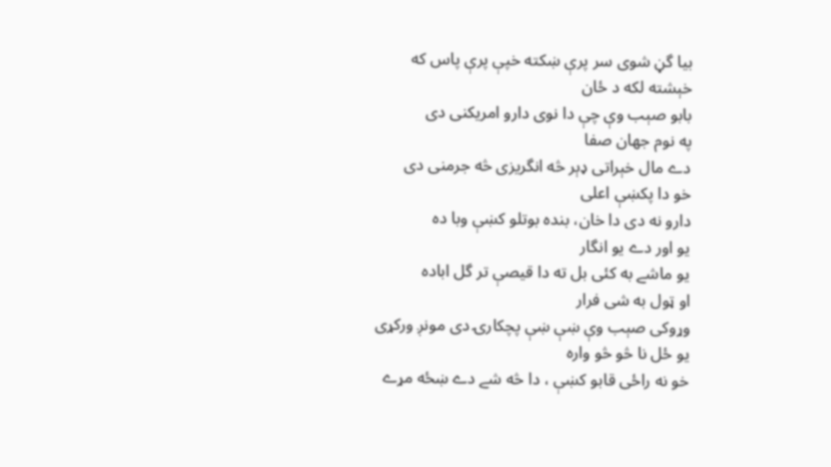بيا گڼ شوی سر پرې ښکته خپې پرې پاس که
خېشته لکه د ځان
بابو صېب وې چې دا نوی دارو امريکنی دی
په نوم جهان صفا
دے مال خېراتی ډېر څه انگريزی څه جرمنی دی
خو دا پکښې اعلی
دارو نه دی دا خان، بنده بوتلو کښې وبا ده
يو اور دے يو انگار
يو ماشے به کئی بل ته دا قيصې تر گل اباده
او ټول به شی فرار
وړوکی صېب وې ښې ښې پچکارۍ دی مونږ ورکړی
يو ځل نا څو څو واره
خو نه راځی قابو کښې ، دا څه شے دے ښځه مړے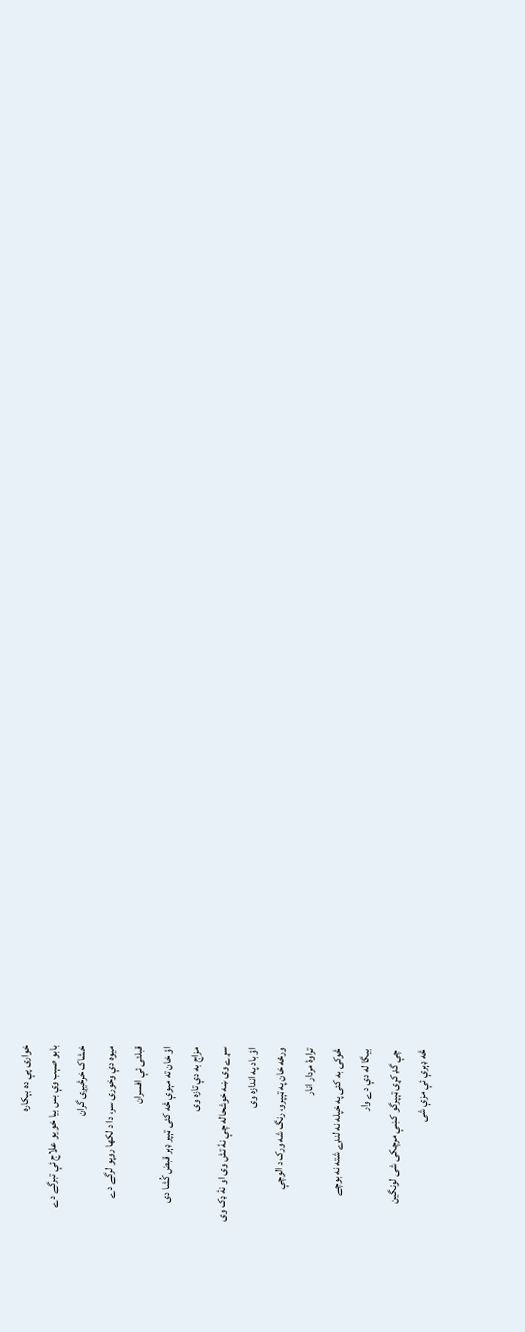خواری پې ده بېکاره
بابو صېب وې بس بيا خو يو علاج ئې تبرگے دے
خشاک خرڅيږی گران
ميوه دې وخوری سر، دا د لکها روپو لرگے دے
قبلئی ئې افسران
اؤ خان ته مېوې څه کئی ټېپر ډېر قبض کُشا دی
مزاج به دې تازه وی
سړے وی ښه خوشحاله چې نۀ تش وی او نۀ ډک وی
اؤ باد په اندازه وی
ورځه خان په ټېپرو، رنگ شه ورک د الوچې
تراوۀ مردار انار
څوکۍ به کئی په خپله نه لنډے شته نه بوچے
بيگا له دې دے وار
چې گډ کړی ټېپرگو کښې مرچکی شی لونگين
څه ډېرې ئې مزې شی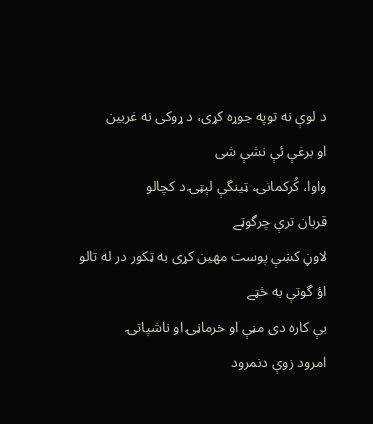د لوې نه توپه جوړه کړی، د ړوکی نه غربين
او برغې ئې نشې شی
واوا، کُرکمانۍ، ټينگې لېټۍ د کچالو
قربان ترې چرگوټے
لاوڼ کښې پوست مهين کړی به ټکور در له تالو
اؤ گوتې به څټے
بې کاره دی مڼې او خرماڼۍ او ناشپاتۍ
امرود زوې دنمرود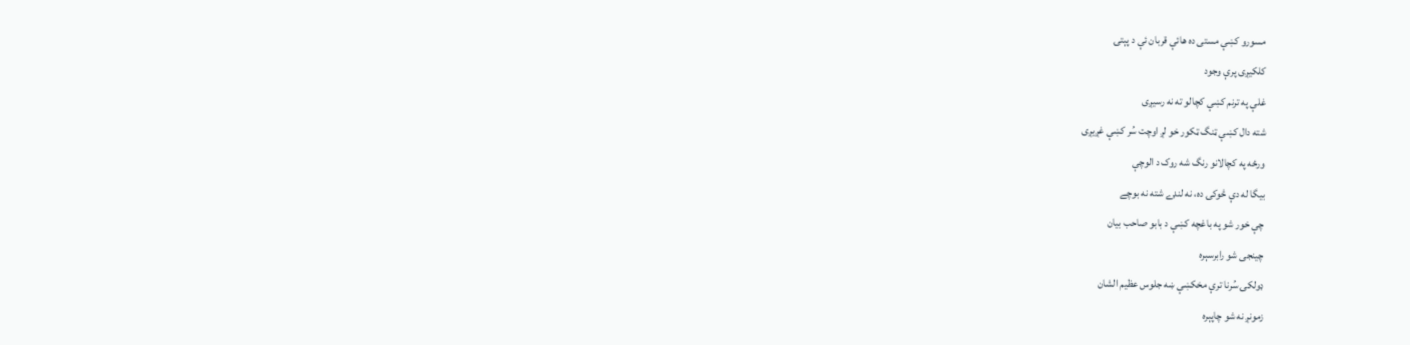مسورو کښې مستی ده هائې قربان ئې د پېتۍ
کلکيږی پرې وجود
غلې په ترنم کښې کچالو ته نه رسيږی
شته دال کښې ټنگ ټکور خو لږ اوچت سُر کښې غږيږی
ورځه په کچالانو رنگ شه روک د الوچې
بيگا له دې څوکۍ ده، نه لنډے شته نه بوچے
چې خور شو په باغچه کښې د بابو صاحب بيان
چينجی شو رابرسېره
ډولکۍ سُرنا ترې مخکښې ښه جلوس عظيم الشان
زمونږ نه شو چاپېره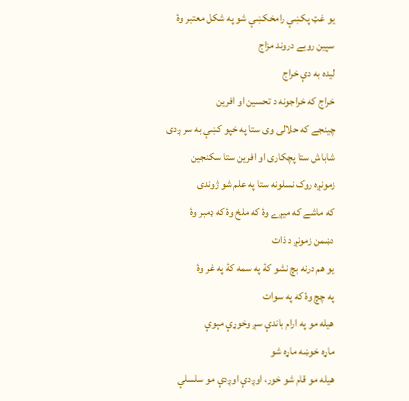يو غټ پکښې رامخکښې شو په شکل معتبر وۀ
سپين روبے دروند مزاج
ليده به دې خراج
خراج که خراجونه د تحسين او افرين
چينجے که حلالی وی ستا په خپو کښې به سر ږدی
شاباش ستا پچکاری او افرين ستا سکنجين
زمونږه روک نسلونه ستا په علم شو ژوندی
که ماشے که ميږے وۀ که ملخ وۀ که ډمبر وۀ
دښمن زمونږ د ذات
يو هم درنه بچ نشو کۀ په سمه کۀ په غر وۀ
په چچ وۀ که په سوات
هيله مو په ارام باندې سږ وخوړې مېوې
ماړه خوښه ماړه شو
هيله مو قام شو خور، اوږدې اوږدې مو سلسلې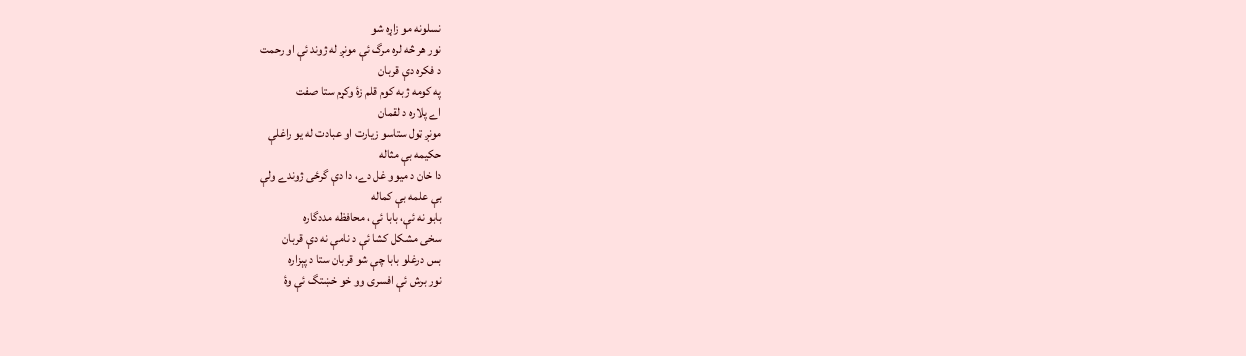نسلونه مو زاړه شو
نور هر څه لره مرگ ئې مونږ له ژوند ئې او رحمت
د فکره دې قربان
په کومه ژبه کوم قلم زۀ وکړم ستا صفت
اے پلاره د لقمان
مونږ ټول ستاسو زيارت او عبادت له يو راغلې
حکيمه بې مثاله
دا خان د ميوو غل دے، دا دې گرځی ژوندے ولې
بې علمه بې کماله
بابو نه ئې، بابا ئې ، محافظه مددگاره
سخی مشکل کشا ئې د نامې نه دې قربان
بس درغلو بابا چې شو قربان ستا د پېزاره
نور برش ئې افسری وو خو خښتگ ئې وۀ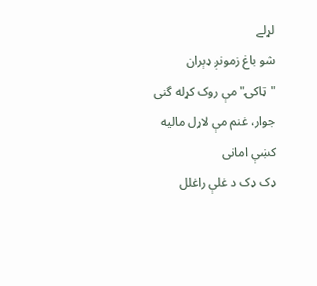لړلے
شو باغ زمونږ ډېران "ټاکۍ"مې روک کړله گنی
جوار، غنم مې لاړل ماليه کښې امانی
ډک ډک د غلې راغلل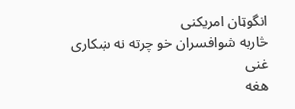انگوټان امريکنی
څاربه شوافسران خو چرته نه ښکاری غنی
هغه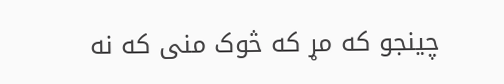چينجو که مړ که څوک منی که نه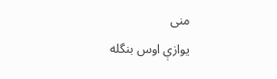منی
يوازې اوس بنگله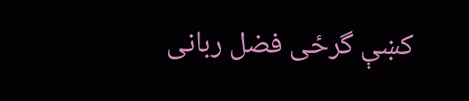کښې گرځی فضل ربانی